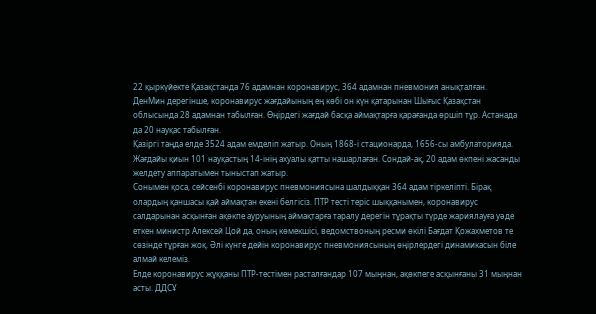22 қыркүйекте Қазақстанда 76 адамнан коронавирус, 364 адамнан пневмония анықталған.
ДенМин дерегінше, коронавирус жағдайының ең көбі он күн қатарынан Шығыс Қазақстан облысында 28 адамнан табылған. Өңірдегі жағдай басқа аймақтарға қарағанда өршіп тұр. Астанада да 20 науқас табылған.
Қазіргі таңда елде 3524 адам емделіп жатыр. Оның 1868-і стационарда, 1656-сы амбулаторияда.
Жағдайы қиын 101 науқастың 14-інің ахуалы қатты нашарлаған. Сондай-ақ, 20 адам өкпені жасанды желдету аппаратымен тыныстап жатыр.
Сонымен қоса, сейсенбі коронавирус пневмониясына шалдыққан 364 адам тіркеліпті. Бірақ олардың қаншасы қай аймақтан екені белгісіз. ПТР тесті теріс шыққанымен, коронавирус салдарынан асқынған ақөкпе ауруының аймақтарға таралу дерегін тұрақты түрде жариялауға уәде еткен министр Алексей Цой да, оның көмекшісі, ведомствоның ресми өкілі Бағдат Қожахметов те сөзінде тұрған жоқ. Әлі күнге дейін коронавирус пневмониясының өңірлердегі динамикасын біле алмай келеміз.
Елде коронавирус жұққаны ПТР-тестімен расталғандар 107 мыңнан, ақөкпеге асқынғаны 31 мыңнан асты. ДДСҰ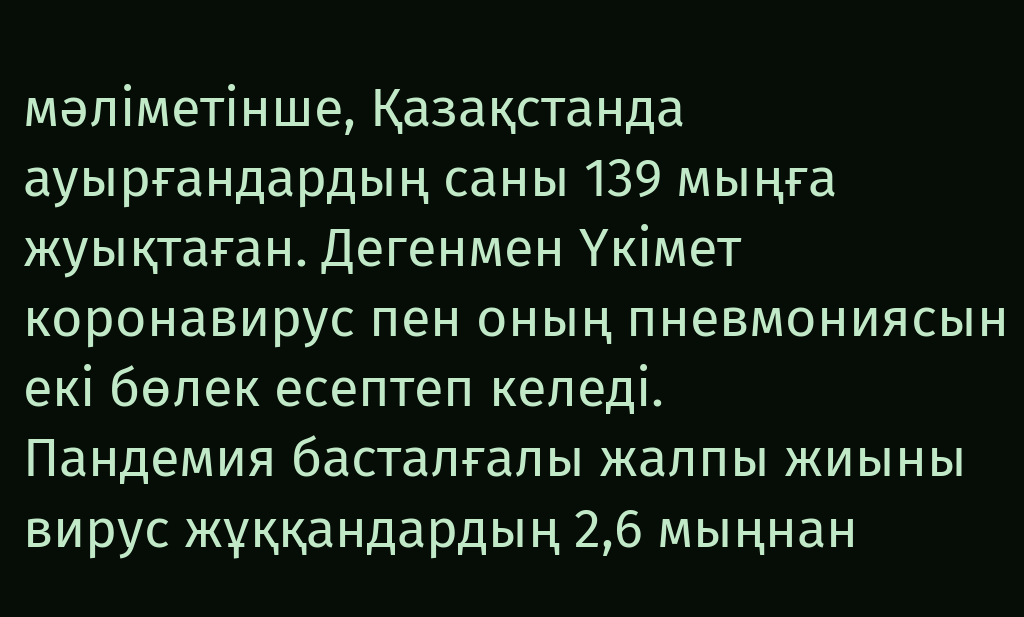мәліметінше, Қазақстанда ауырғандардың саны 139 мыңға жуықтаған. Дегенмен Үкімет коронавирус пен оның пневмониясын екі бөлек есептеп келеді.
Пандемия басталғалы жалпы жиыны вирус жұққандардың 2,6 мыңнан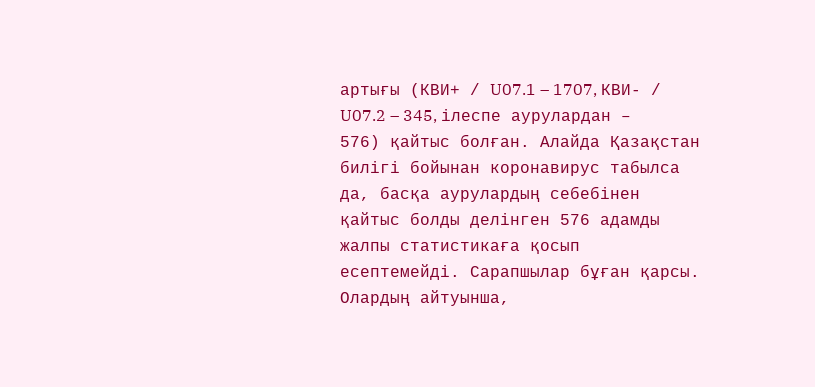артығы (КВИ+ / U07.1 – 1707, КВИ- / U07.2 – 345, ілеспе аурулардан – 576) қайтыс болған. Алайда Қазақстан билігі бойынан коронавирус табылса да, басқа аурулардың себебінен қайтыс болды делінген 576 адамды жалпы статистикаға қосып есептемейді. Сарапшылар бұған қарсы. Олардың айтуынша,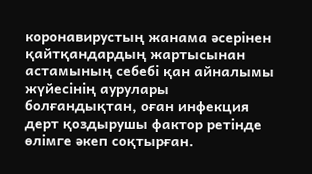коронавирустың жанама әсерінен қайтқандардың жартысынан астамының себебі қан айналымы жүйесінің аурулары болғандықтан, оған инфекция дерт қоздырушы фактор ретінде өлімге әкеп соқтырған.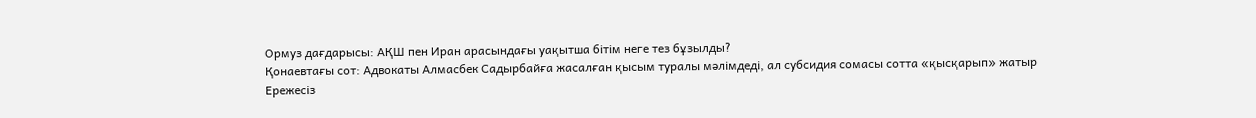Ормуз дағдарысы: АҚШ пен Иран арасындағы уақытша бітім неге тез бұзылды?
Қонаевтағы сот: Адвокаты Алмасбек Садырбайға жасалған қысым туралы мәлімдеді, ал субсидия сомасы сотта «қысқарып» жатыр
Ережесіз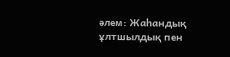әлем: Жаһандық ұлтшылдық пен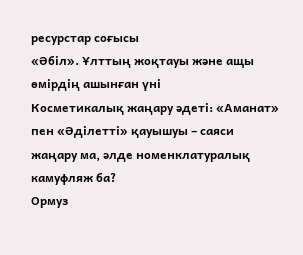ресурстар соғысы
«Әбіл». Ұлттың жоқтауы және ащы өмірдің ашынған үні
Косметикалық жаңару әдеті: «Аманат» пен «Әділетті» қауышуы – саяси жаңару ма, әлде номенклатуралық камуфляж ба?
Ормуз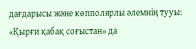дағдарысы және көпполярлы әлемнің тууы: «Қырғи қабақ соғыстан» да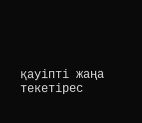қауіпті жаңа текетірес